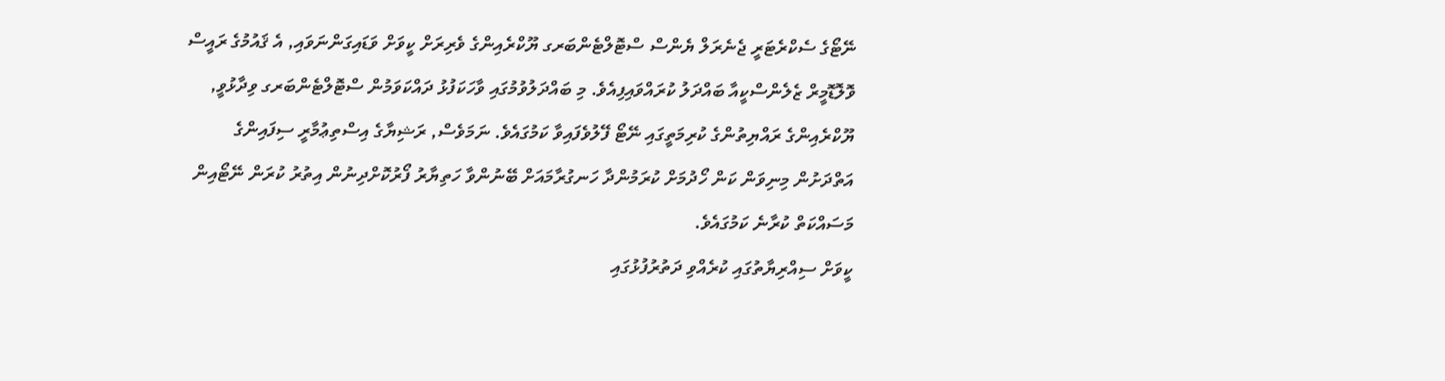ނޭޓޯގެ ސެކްރެޓަރީ ޖެނެރަލް ޔެންސް ސްޓޮލްޓެންބަރގ ޔޫކްރެއިންގެ ވެރިރަށް ކީވަށް ވަޑައިގަންނަވައި, އެ ޤައުމުގެ ރައީސް ވޮލޮޑޮމީރް ޒެލެންސްކީއާ ބައްދަލު ކުރައްވައިފިއެވެ. މި ބައްދަލުވުމުގައި ވާހަކަފުޅު ދައްކަވަމުން ސްޓޮލްޓެންބަރގ ވިދާޅުވީ, ޔޫކްރެއިންގެ ރައްޔިތުންގެ ކުރިމަތީގައި ނޭޓޯ ފޭލުވެފައިވާ ކަމުގައެވެ. ނަމަވެސް, ރަޝިޔާގެ އިސްތިޢުމާރީ ސިފައިންގެ އަތްދަށުން މިނިވަން ކަން ހޯދުމަށް ކުރަމުންދާ ހަނގުރާމައަށް ބޭނުންވާ ހަތިޔާރު ފޯރުކޮށްދިނުން އިތުރު ކުރަން ނޭޓޯއިން މަސައްކަތް ކުރާނެ ކަމުގައެވެ.
ކީވަށް ސިއްރިޔާތުގައި ކުރެއްވި ދަތުރުފުޅުގައި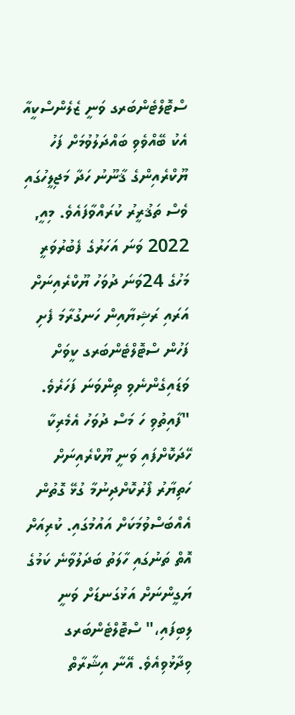ސްޓޮލްޓެންބަރގ ވަނީ ޒެލެންސްކީއާ އެކު ބޭއްވެވި ބައްދަލުވުމަށް ފަހު ޔޫކްރެއިންގެ ޤާނޫނު ހަދާ މަޖިލީހުގައި ވެސް ތަޤުރީރު ކުރައްވާފައެވެ. މިއީ, 2022 ވަނަ އަހަރުގެ ފެބުރުވަރީ މަހުގެ 24ވަނަ ދުވަހު ޔޫކްރެއިނަށް އަރައި ރަޝިޔާއިން ހަނގުރާމަ ފެށި ފަހުން ސްޓޮލްޓެންބަރގ ކީވަށް ވަޑައިގެންނެވި ތިންވަނަ ފަހަރެވެ.
"ފާއިތުވި ހަ މަސް ދުވަހު އެމެރިކާ ހޭދަކޮށްފައި ވަނީ ޔޫކްރެއިނަށް ހަތިޔާރު ފޯރުކޮށްދިނުމާ ގުޅޭ ގޮތުން އެއްބަސްވުމަކަށް އައުމުގައި. ކުރިއަށް އޮތް ތަނުގައި ހާލަތު ބަދަލުވާނެ ކަމުގެ ޔަގީންނަށް އަޅުގަނޑަށް ވަނީ ލިބިފައި،" ސްޓޮލްޓެންބަރގ ވިދާޅުވިއެވެ. އޭނާ އިޝާރާތް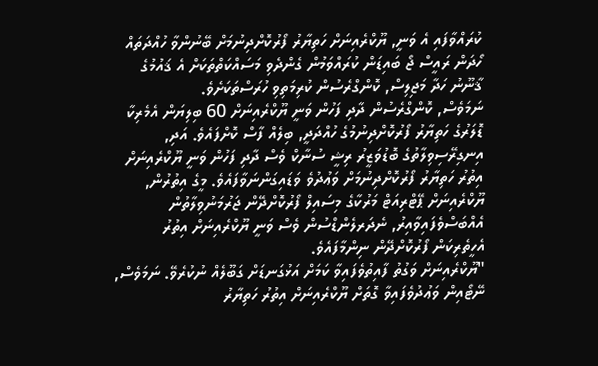ކުރައްވާފައި އެ ވަނީ, ޔޫކްރެއިނަށް ހަތިޔާރު ފޯރުކޮށްދިނުމަށް ބޭނުންވާ ހުއްދަތައް ހޯދަން ރައީސް ޖޯ ބައިޑަން ކުރައްވަމުން ގެންދެވި މަސައްކަތްތަކަށް އެ ޤައުމުގެ ޤާނޫނު ހަދާ މަޖިލިސް, ކޮންގްރެސުން ކުރިމަތިވި ހުރަސްތަކަށެވެ.
ނަމަވެސް, ކޮންގްރެސުން ދާދި ފަހުން ވަނީ ޔޫކްރެއިނަށް 60 ބިލިޔަން އެމެރިކާ ޑޮލަރުގެ ހަތިޔާރު ފޯރުކޮށްދިނުމުގެ ހުއްދަދީ, ބިލެއް ފާސް ކޮށްފައެވެ. އަދި, އިނގިރޭސިވިލާތުގެ ބޮޑުވަޒީރު ރިޝީ ސުނާކް ވެސް ދާދި ފަހުން ވަނީ ޔޫކްރެއިނަށް އިތުރު ހަތިޔާރު ފޯރުކޮށްދިނުމަށް ވަޢުދުވެ ވަޑައިގަންނަވާފައެވެ. މީގެ އިތުރުން, ޔޫކްރެއިނަށް ޕޭޓްރިއަޓް މަރުކާގެ މިސައިލް ފޯރުކޮށްދޭން ޖަރުމަނުވިލާތުން އެއްބަސްވެފައިވާއިރު, ނެދަރލެންޑްސުން ވެސް ވަނީ ޔޫކްރެއިނަށް އިތުރު އެހީތެރިކަން ފޯރުކޮށްދޭން ނިންމާފައެވެ.
"ޔޫކްރެއިނަށް ވަގުތު ފާއިތުވެފައިވާ ކަމަށް އަޅުގަނޑަށް ގަބޫލެއް ނުކުރެވޭ. ނަމަވެސް, ނޭޓޯއިން ވަޢުދުވެފައިވާ ގޮތަށް ޔޫކްރެއިނަށް އިތުރު ހަތިޔާރު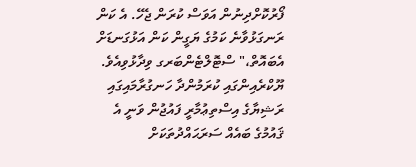ފޯރުކޮށްދިނުން އަވަސް ކުރަން ޖެހޭ. އެ ކަން ރަނގަޅުވާނެ ކަމުގެ ޔަގީން ކަން އަޅުގަނޑަށް އެބައޮތް،" ސްޓޮލްޓެންބަރގ ވިދާޅުވިއެވެ.
ޔޫކްރެއިންގައި ކުރަމުންދާ ހަނގުރާމައިގައި ރަޝިޔާގެ އިސްތިޢުމާރީ ފައުޖުން ވަނީ އެ ޤައުމުގެ ބައެއް ސަރަޙައްދުތަކަށް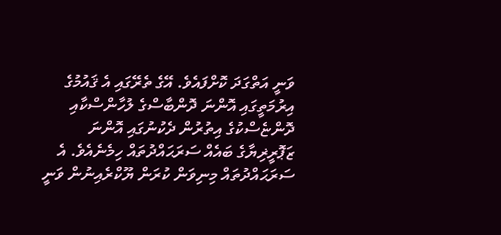ވަނީ އަތްގަދަ ކޮށްފައެވެ. އޭގެ ތެރޭގައި އެ ޤައުމުގެ އިރުމަތީގައި އޮންނަ ދޮންބާސްގެ ލުހާންސްކާއި ދޮންޏެސްކުގެ އިތުރުން ދެކުނުގައި އޮންނަ ޒަޕޮރީޜިޔާގެ ބައެއް ސަރަޙައްދުތައް ހިމެނެއެވެ. އެ ސަރަޙައްދުތައް މިނިވަން ކުރަން ޔޫކްރެއިނުން ވަނީ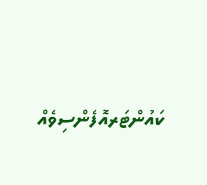ކައުންޓަރއޮފެންސިވެއް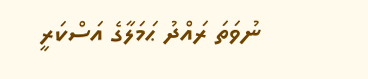ނުވަތަ ރައްދު ޙަމަލާގެ އަސްކަރީ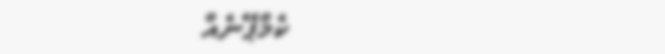ކެމްޕޭނެއް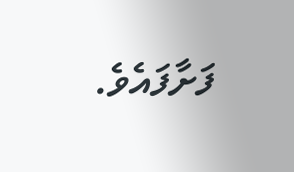ފަށާފައެވެ.